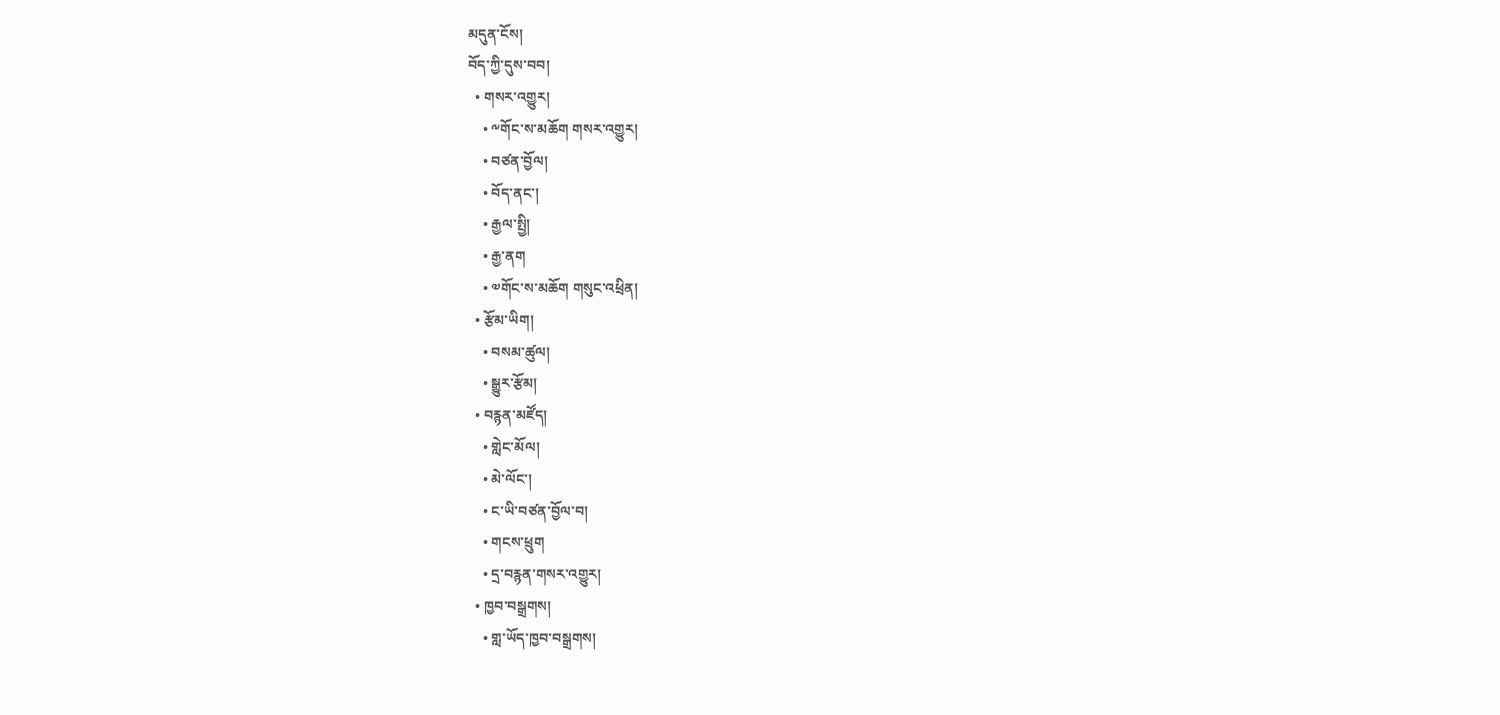མདུན་ངོས།
བོད་ཀྱི་དུས་བབ།
  • གསར་འགྱུར།
    • ༸གོང་ས་མཆོག གསར་འགྱུར།
    • བཙན་བྱོལ།
    • བོད་ནང་།
    • རྒྱལ་སྤྱི།
    • རྒྱ་ནག
    • ༧གོང་ས་མཆོག གསུང་འཕྲིན།
  • རྩོམ་ཡིག།
    • བསམ་ཚུལ།
    • སྒྱུར་རྩོམ།
  • བརྙན་མཛོད།
    • གླེང་མོལ།
    • མེ་ལོང་།
    • ང་ཡི་བཙན་བྱོལ་བ།
    • གངས་ཕྲུག
    • དྲ་བརྙན་གསར་འགྱུར།
  • ཁྱབ་བསྒྲགས།
    • གླ་ཡོད་ཁྱབ་བསྒྲགས།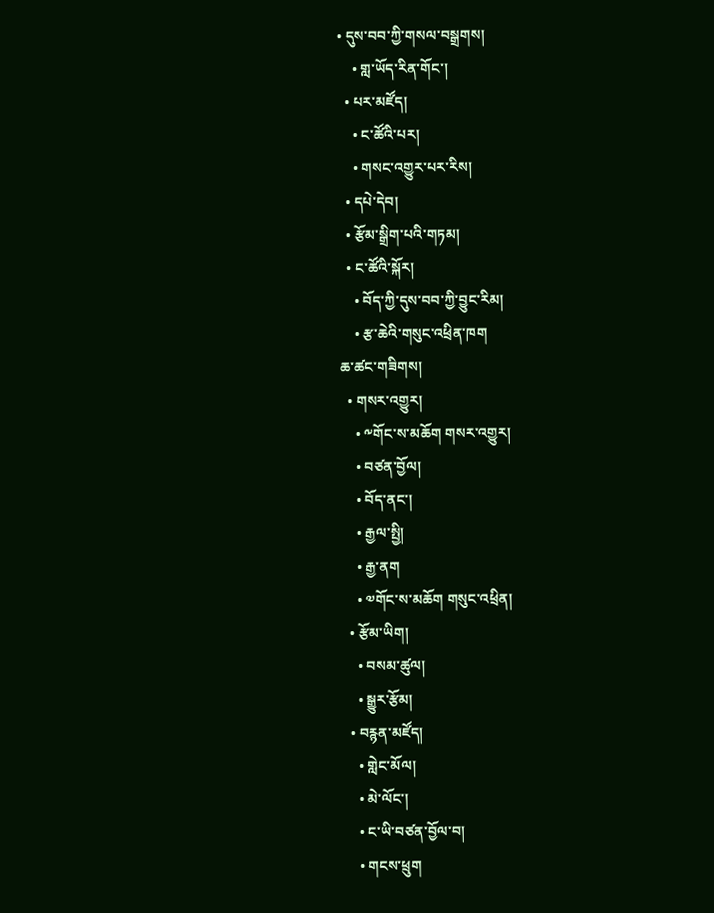• དུས་བབ་ཀྱི་གསལ་བསྒྲགས།
    • གླ་ཡོད་རིན་གོང་།
  • པར་མཛོད།
    • ང་ཚོའི་པར།
    • གསང་འགྱུར་པར་རིས།
  • དཔེ་དེབ།
  • རྩོམ་སྒྲིག་པའི་གཏམ།
  • ང་ཚོའི་སྐོར།
    • བོད་ཀྱི་དུས་བབ་ཀྱི་བྱུང་རིམ།
    • རྩ་ཆེའི་གསུང་འཕྲིན་ཁག
ཆ་ཚང་གཟིགས།
  • གསར་འགྱུར།
    • ༸གོང་ས་མཆོག གསར་འགྱུར།
    • བཙན་བྱོལ།
    • བོད་ནང་།
    • རྒྱལ་སྤྱི།
    • རྒྱ་ནག
    • ༧གོང་ས་མཆོག གསུང་འཕྲིན།
  • རྩོམ་ཡིག།
    • བསམ་ཚུལ།
    • སྒྱུར་རྩོམ།
  • བརྙན་མཛོད།
    • གླེང་མོལ།
    • མེ་ལོང་།
    • ང་ཡི་བཙན་བྱོལ་བ།
    • གངས་ཕྲུག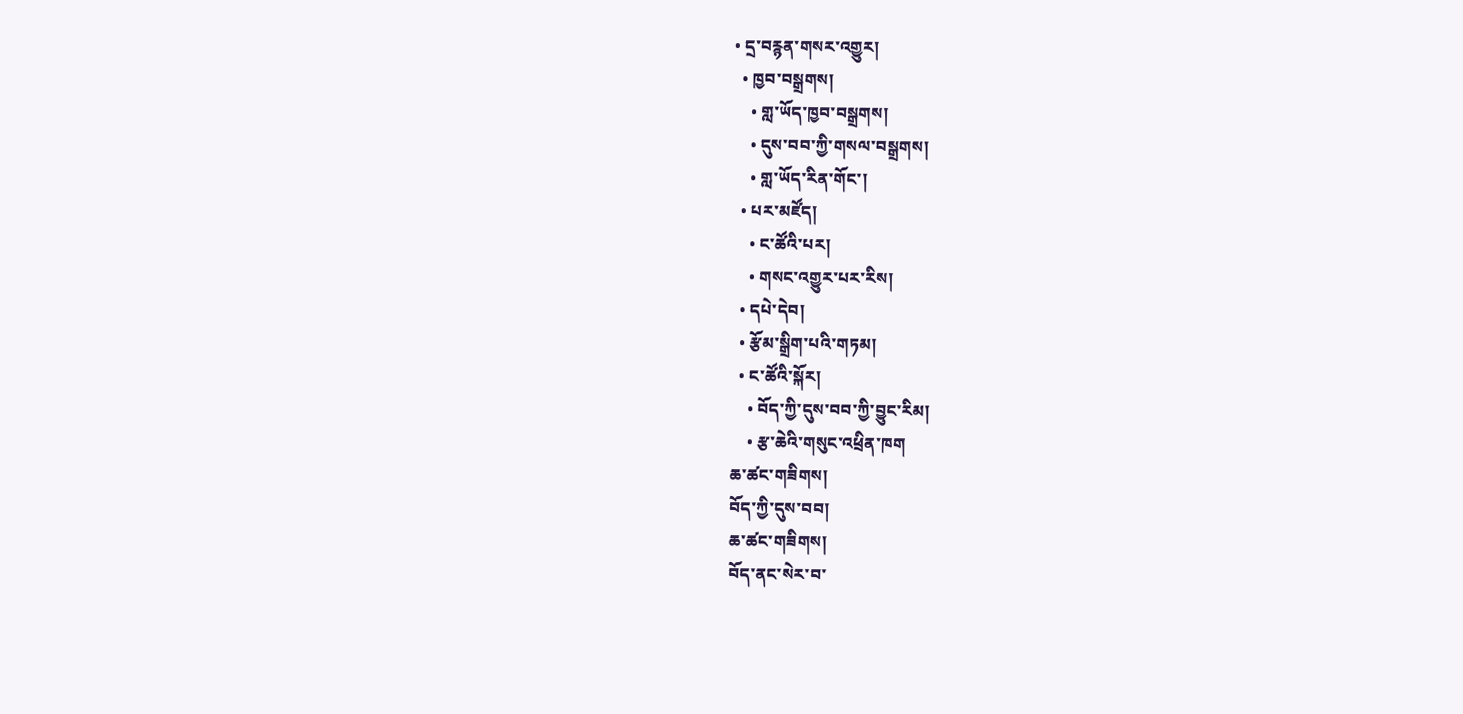• དྲ་བརྙན་གསར་འགྱུར།
  • ཁྱབ་བསྒྲགས།
    • གླ་ཡོད་ཁྱབ་བསྒྲགས།
    • དུས་བབ་ཀྱི་གསལ་བསྒྲགས།
    • གླ་ཡོད་རིན་གོང་།
  • པར་མཛོད།
    • ང་ཚོའི་པར།
    • གསང་འགྱུར་པར་རིས།
  • དཔེ་དེབ།
  • རྩོམ་སྒྲིག་པའི་གཏམ།
  • ང་ཚོའི་སྐོར།
    • བོད་ཀྱི་དུས་བབ་ཀྱི་བྱུང་རིམ།
    • རྩ་ཆེའི་གསུང་འཕྲིན་ཁག
ཆ་ཚང་གཟིགས།
བོད་ཀྱི་དུས་བབ།
ཆ་ཚང་གཟིགས།
བོད་ནང་སེར་བ་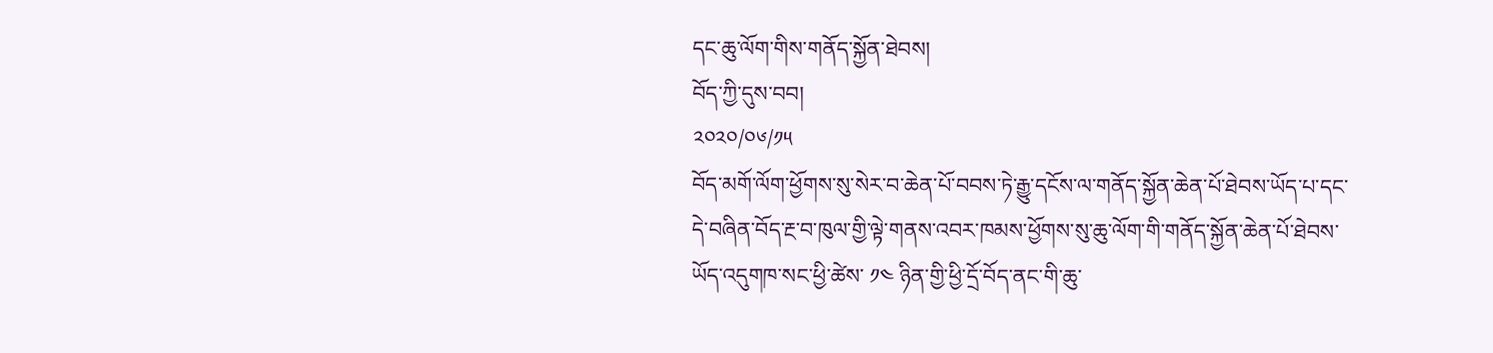དང་ཆུ་ལོག་གིས་གནོད་སྐྱོན་ཐེབས།
བོད་ཀྱི་དུས་བབ།
༢༠༢༠/༠༦/༡༥
བོད་མགོ་ལོག་ཕྱོགས་སུ་སེར་བ་ཆེན་པོ་བབས་ཏེ་རྒྱུ་དངོས་ལ་གནོད་སྐྱོན་ཆེན་པོ་ཐེབས་ཡོད་པ་དང་དེ་བཞིན་བོད་རྔ་བ་ཁུལ་གྱི་ལྟེ་གནས་འབར་ཁམས་ཕྱོགས་སུ་ཆུ་ལོག་གི་གནོད་སྐྱོན་ཆེན་པོ་ཐེབས་ཡོད་འདུགཁ་སང་ཕྱི་ཚེས་ ༡༤ ཉིན་གྱི་ཕྱི་དྲོ་བོད་ནང་གི་ཆུ་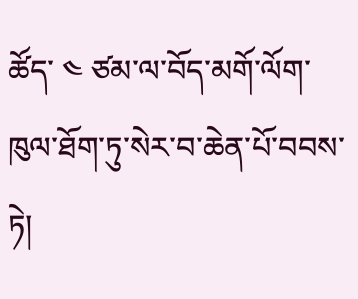ཚོད་ ༤ ཙམ་ལ་བོད་མགོ་ལོག་ཁུལ་ཐོག་ཏུ་སེར་བ་ཆེན་པོ་བབས་ཏེ།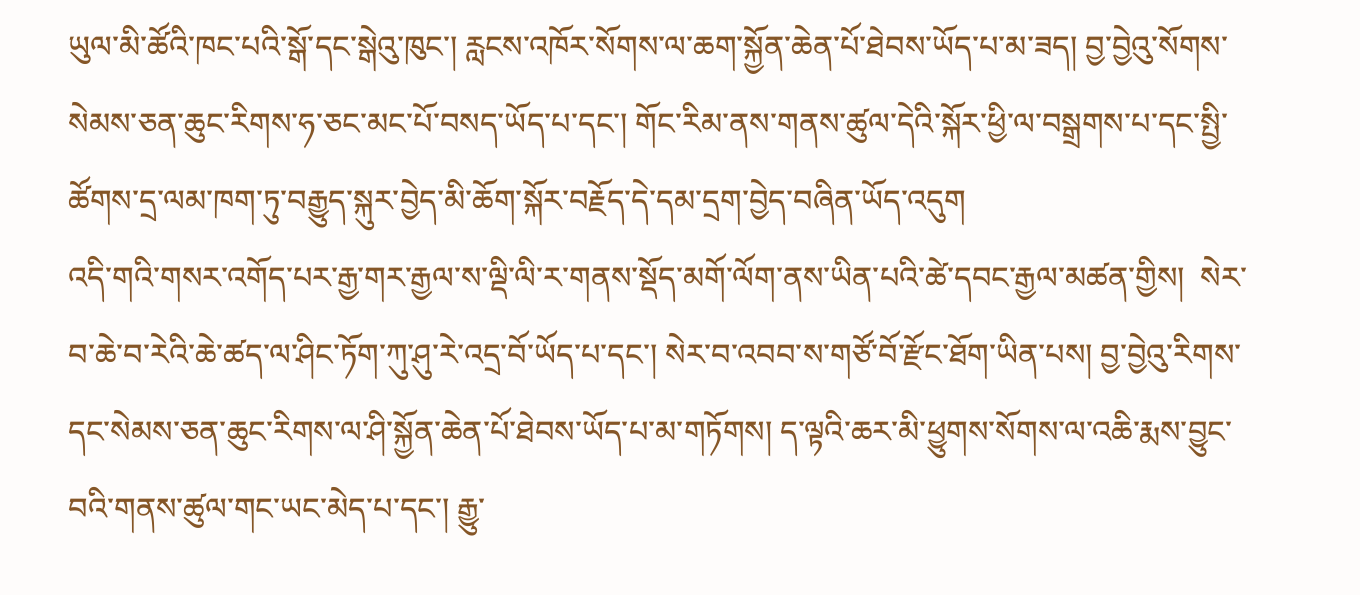ཡུལ་མི་ཚོའི་ཁང་པའི་སྒོ་དང་སྒེའུ་ཁུང་། རླངས་འཁོར་སོགས་ལ་ཆག་སྐྱོན་ཆེན་པོ་ཐེབས་ཡོད་པ་མ་ཟད། བྱ་བྱེའུ་སོགས་སེམས་ཅན་ཆུང་རིགས་ཧ་ཅང་མང་པོ་བསད་ཡོད་པ་དང་། གོང་རིམ་ནས་གནས་ཚུལ་དེའི་སྐོར་ཕྱི་ལ་བསྒྲགས་པ་དང་སྤྱི་ཚོགས་དྲ་ལམ་ཁག་ཏུ་བརྒྱུད་སྐུར་བྱེད་མི་ཆོག་སྐོར་བརྗོད་དེ་དམ་དྲག་བྱེད་བཞིན་ཡོད་འདུག
འདི་གའི་གསར་འགོད་པར་རྒྱ་གར་རྒྱལ་ས་ལྡི་ལི་ར་གནས་སྡོད་མགོ་ལོག་ནས་ཡིན་པའི་ཚེ་དབང་རྒྱལ་མཚན་གྱིས།  སེར་བ་ཆེ་བ་རེའི་ཆེ་ཚད་ལ་ཤིང་ཏོག་ཀུ་ཤུ་རེ་འདྲ་བོ་ཡོད་པ་དང་། སེར་བ་འབབ་ས་གཙོ་བོ་རྫོང་ཐོག་ཡིན་པས། བྱ་བྱེའུ་རིགས་དང་སེམས་ཅན་ཆུང་རིགས་ལ་ཤི་སྐྱོན་ཆེན་པོ་ཐེབས་ཡོད་པ་མ་གཏོགས། ད་ལྟའི་ཆར་མི་ཕྱུགས་སོགས་ལ་འཆི་རྨས་བྱུང་བའི་གནས་ཚུལ་གང་ཡང་མེད་པ་དང་། རྒྱུ་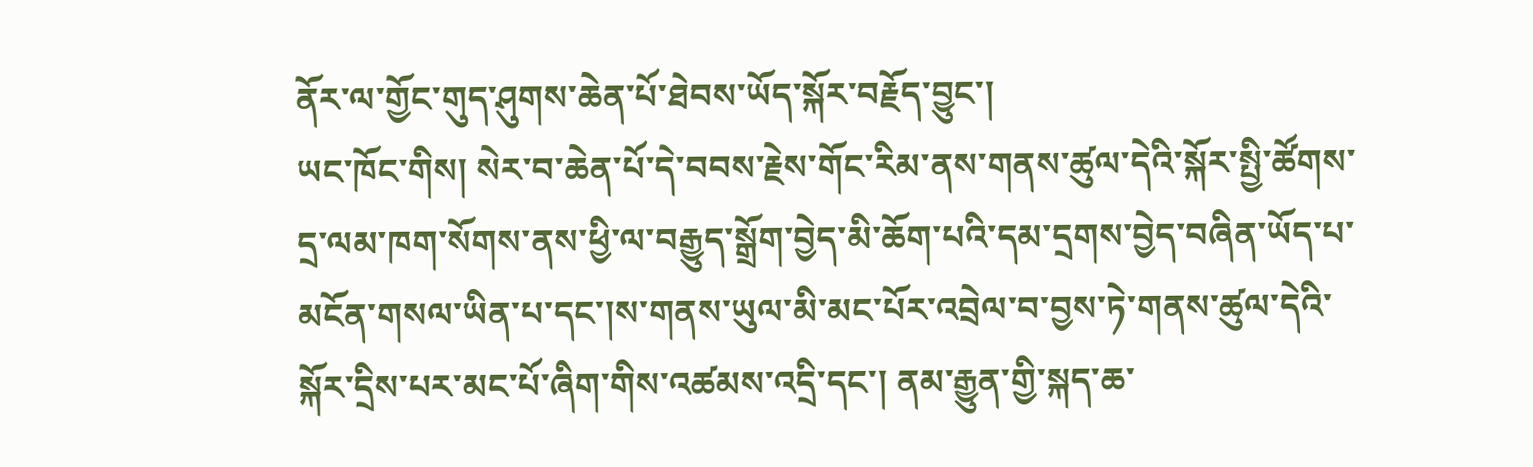ནོར་ལ་གྱོང་གུད་ཤུགས་ཆེན་པོ་ཐེབས་ཡོད་སྐོར་བརྗོད་བྱུང་།
ཡང་ཁོང་གིས། སེར་བ་ཆེན་པོ་དེ་བབས་རྗེས་གོང་རིམ་ནས་གནས་ཚུལ་དེའི་སྐོར་སྤྱི་ཚོགས་དྲ་ལམ་ཁག་སོགས་ནས་ཕྱི་ལ་བརྒྱུད་སྒྲོག་བྱེད་མི་ཆོག་པའི་དམ་དྲགས་བྱེད་བཞིན་ཡོད་པ་མངོན་གསལ་ཡིན་པ་དང་།ས་གནས་ཡུལ་མི་མང་པོར་འབྲེལ་བ་བྱས་ཏེ་གནས་ཚུལ་དེའི་སྐོར་དྲིས་པར་མང་པོ་ཞིག་གིས་འཚམས་འདྲི་དང་། ནམ་རྒྱུན་གྱི་སྐད་ཆ་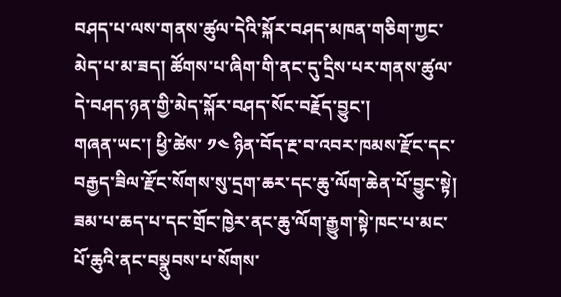བཤད་པ་ལས་གནས་ཚུལ་དེའི་སྐོར་བཤད་མཁན་གཅིག་ཀྱང་མེད་པ་མ་ཟད། ཚོགས་པ་ཞིག་གི་ནང་དུ་དྲིས་པར་གནས་ཚུལ་དེ་བཤད་ཉན་གྱི་མེད་སྐོར་བཤད་སོང་བརྗོད་བྱུང་།
གཞན་ཡང་། ཕྱི་ཚེས་ ༡༤ ཉིན་བོད་རྔ་བ་འབར་ཁམས་རྫོང་དང་བརྒྱད་ཟིལ་རྫོང་སོགས་སུ་དྲག་ཆར་དང་ཆུ་ལོག་ཆེན་པོ་བྱུང་སྟེ། ཟམ་པ་ཆད་པ་དང་གྲོང་ཁྱེར་ནང་ཆུ་ལོག་རྒྱུག་སྟེ་ཁང་པ་མང་པོ་ཆུའི་ནང་བསྣུབས་པ་སོགས་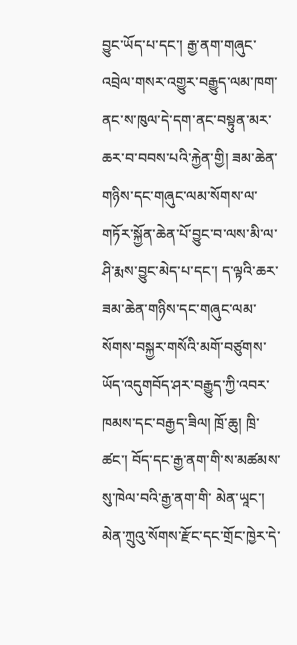བྱུང་ཡོད་པ་དང་། རྒྱ་ནག་གཞུང་འབྲེལ་གསར་འགྱུར་བརྒྱུད་ལམ་ཁག་ནང་ས་ཁུལ་དེ་དག་ནང་བསྟུན་མར་ཆར་བ་བབས་པའི་རྐྱེན་གྱི། ཟམ་ཆེན་གཉིས་དང་གཞུང་ལམ་སོགས་ལ་གཏོར་སྐྱོན་ཆེན་པོ་བྱུང་བ་ལས་མི་ལ་ཤི་རྨས་བྱུང་མེད་པ་དང་། ད་ལྟའི་ཆར་ཟམ་ཆེན་གཉིས་དང་གཞུང་ལམ་སོགས་བསྐྱར་གསོའི་མགོ་བཙུགས་ཡོད་འདུགབོད་ཤར་བརྒྱུད་ཀྱི་འབར་ཁམས་དང་བརྒྱད་ཟིལ། ཁྲོ་ཆུ། ཁྲི་ཚང་། བོད་དང་རྒྱ་ནག་གི་ས་མཚམས་སུ་ཁེལ་བའི་རྒྱ་ནག་གི་ མེན་ཡཱང་། མེན་ཀྲུའུ་སོགས་རྫོང་དང་གྲོང་ཁྱེར་དེ་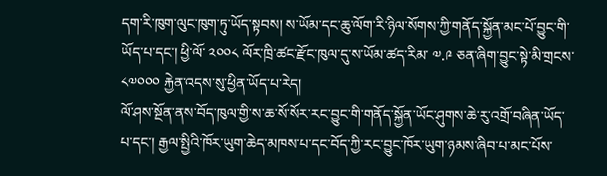དག་རི་ཁུག་ལུང་ཁུག་ཏུ་ཡོད་སྟབས། ས་ཡོམ་དང་ཆུ་ལོག་རི་ཉིལ་སོགས་ཀྱི་གནོད་སྐྱོན་མང་པོ་བྱུང་གི་ཡོད་པ་དང་། ཕྱི་ལོ་ ༢༠༠༨ ལོར་ཁྲི་ཚང་རྫོང་ཁུལ་དུ་ས་ཡོམ་ཚད་རིམ་ ༧.༩ ཅན་ཞིག་བྱུང་སྟེ་མི་གྲངས་ ༨༧༠༠༠ རྐྱེན་འདས་སུ་ཕྱིན་ཡོད་པ་རེད།
ལོ་ཤས་སྔོན་ནས་བོད་ཁུལ་གྱི་ས་ཆ་སོ་སོར་རང་བྱུང་གི་གནོད་སྐྱོན་ཡོང་ཤུགས་ཆེ་རུ་འགྲོ་བཞིན་ཡོད་པ་དང་། རྒྱལ་སྤྱིའི་ཁོར་ཡུག་ཆེད་མཁས་པ་དང་བོད་ཀྱི་རང་བྱུང་ཁོར་ཡུག་ཉམས་ཞིབ་པ་མང་པོས་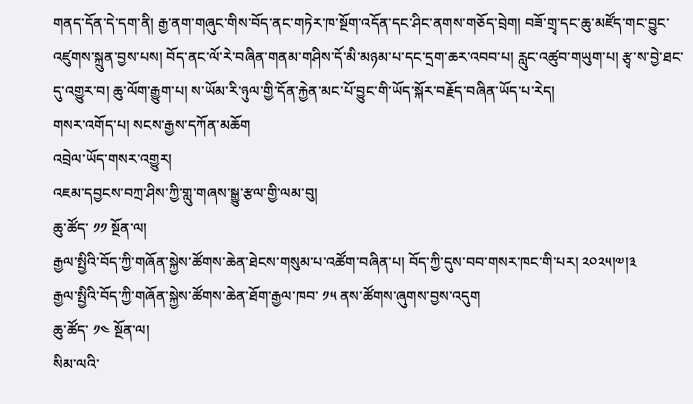གནད་དོན་དེ་དག་ནི། རྒྱ་ནག་གཞུང་གིས་བོད་ནང་གཏེར་ཁ་སྔོག་འདོན་དང་ཤིང་ནགས་གཅོད་བྲེག། བཟོ་གྲྭ་དང་ཆུ་མཛོད་གང་བྱུང་འཛུགས་སྐྲུན་བྱས་པས། བོད་ནང་ལོ་རེ་བཞིན་གནམ་གཤིས་དོ་མི་མཉམ་པ་དང་དྲག་ཆར་འབབ་པ། རླུང་འཚུབ་གཡུག་པ། རྩྭ་ས་བྱེ་ཐང་དུ་འགྱུར་བ། ཆུ་ལོག་རྒྱུག་པ། ས་ཡོམ་རི་ཉུལ་གྱི་དོན་རྐྱེན་མང་པོ་བྱུང་གི་ཡོད་སྐོར་བརྗོད་བཞིན་ཡོད་པ་རེད།
གསར་འགོད་པ། སངས་རྒྱས་དཀོན་མཆོག
འབྲེལ་ཡོད་གསར་འགྱུར།
འཇམ་དབྱངས་བཀྲ་ཤིས་ཀྱི་གླུ་གཞས་སྒྱུ་རྩལ་གྱི་ལམ་བུ།
ཆུ་ཚོད་ ༡༡ སྔོན་ལ།
རྒྱལ་སྤྱིའི་བོད་ཀྱི་གཞོན་སྐྱེས་ཚོགས་ཆེན་ཐེངས་གསུམ་པ་འཚོག་བཞིན་པ། བོད་ཀྱི་དུས་བབ་གསར་ཁང་གི་པར། ༢༠༢༥།༧།༣
རྒྱལ་སྤྱིའི་བོད་ཀྱི་གཞོན་སྐྱེས་ཚོགས་ཆེན་ཐོག་རྒྱལ་ཁབ་ ༡༥ ནས་ཚོགས་ཞུགས་བྱས་འདུག
ཆུ་ཚོད་ ༡༤ སྔོན་ལ།
སིམ་ལའི་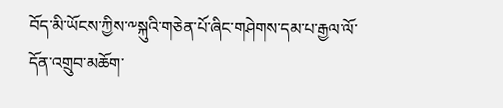བོད་མི་ཡོངས་ཀྱིས་༸སྐུའི་གཅེན་པོ་ཞིང་གཤེགས་དམ་པ་རྒྱལ་ལོ་དོན་འགྲུབ་མཆོག་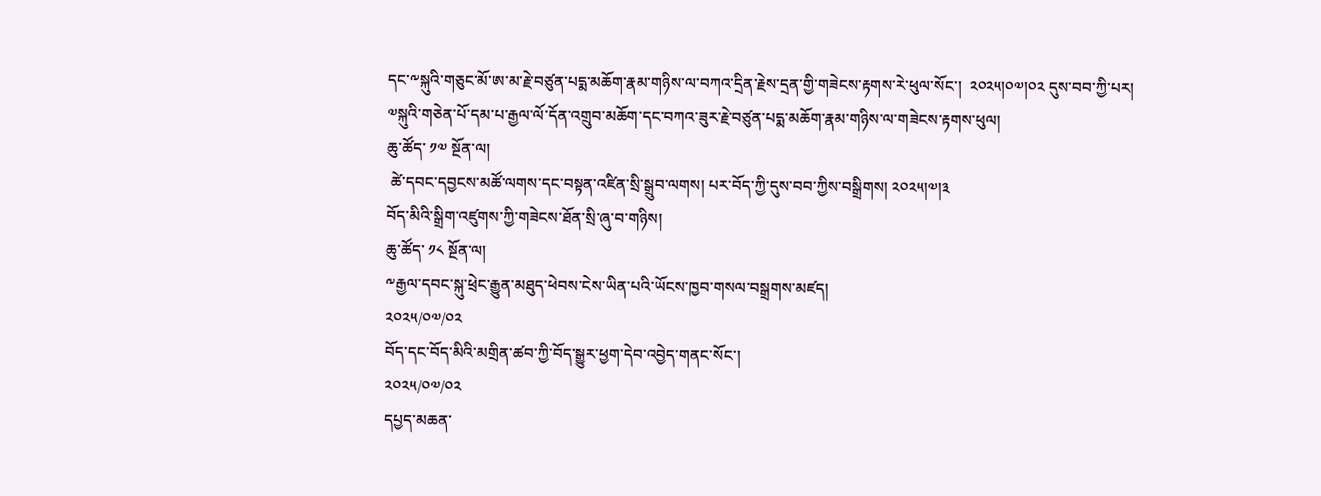དང་༸སྐུའི་གཅུང་མོ་ཨ་མ་རྗེ་བཙུན་པདྨ་མཆོག་རྣམ་གཉིས་ལ་བཀའ་དྲིན་རྗེས་དྲན་གྱི་གཟེངས་རྟགས་རེ་ཕུལ་སོང་།  ༢༠༢༥།༠༧།༠༢ དུས་བབ་ཀྱི་པར།
༧སྐུའི་གཅེན་པོ་དམ་པ་རྒྱལ་ལོ་དོན་འགྲུབ་མཆོག་དང་བཀའ་ཟུར་རྗེ་བཙུན་པདྨ་མཆོག་རྣམ་གཉིས་ལ་གཟེངས་རྟགས་ཕུལ།
ཆུ་ཚོད་ ༡༧ སྔོན་ལ།
 ཚེ་དབང་དབྱངས་མཚོ་ལགས་དང་བསྟན་འཛིན་སྲི་སྒྲུབ་ལགས། པར་བོད་ཀྱི་དུས་བབ་ཀྱིས་བསྒྲིགས། ༢༠༢༥།༧།༣
བོད་མིའི་སྒྲིག་འཛུགས་ཀྱི་གཟེངས་ཐོན་སྲི་ཞུ་བ་གཉིས།
ཆུ་ཚོད་ ༡༨ སྔོན་ལ།
༸རྒྱལ་དབང་སྐུ་ཕྲེང་རྒྱུན་མཐུད་ཕེབས་ངེས་ཡིན་པའི་ཡོངས་ཁྱབ་གསལ་བསྒྲགས་མཛད།
༢༠༢༥/༠༧/༠༢
བོད་དང་བོད་མིའི་མགྲིན་ཚབ་ཀྱི་བོད་སྒྱུར་ཕྱག་དེབ་འབྱེད་གནང་སོང་།
༢༠༢༥/༠༧/༠༢
དཔྱད་མཆན་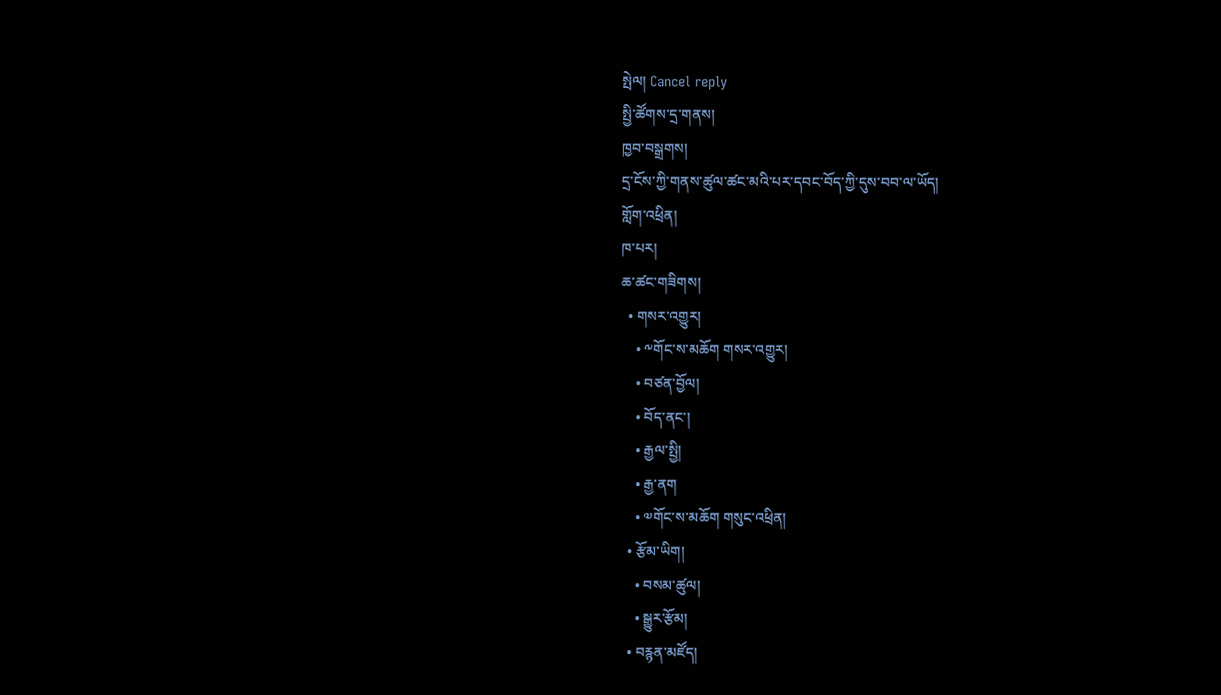སྤེལ། Cancel reply
སྤྱི་ཚོགས་དྲ་གནས།
ཁྱབ་བསྒྲགས།
དྲ་ངོས་ཀྱི་གནས་ཚུལ་ཚང་མའི་པར་དབང་བོད་ཀྱི་དུས་བབ་ལ་ཡོད།
གློག་འཕྲིན།
ཁ་པར།
ཆ་ཚང་གཟིགས།
  • གསར་འགྱུར།
    • ༸གོང་ས་མཆོག གསར་འགྱུར།
    • བཙན་བྱོལ།
    • བོད་ནང་།
    • རྒྱལ་སྤྱི།
    • རྒྱ་ནག
    • ༧གོང་ས་མཆོག གསུང་འཕྲིན།
  • རྩོམ་ཡིག།
    • བསམ་ཚུལ།
    • སྒྱུར་རྩོམ།
  • བརྙན་མཛོད།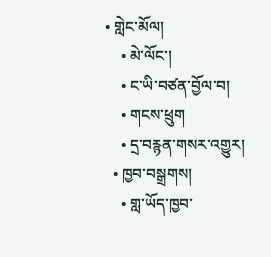• གླེང་མོལ།
    • མེ་ལོང་།
    • ང་ཡི་བཙན་བྱོལ་བ།
    • གངས་ཕྲུག
    • དྲ་བརྙན་གསར་འགྱུར།
  • ཁྱབ་བསྒྲགས།
    • གླ་ཡོད་ཁྱབ་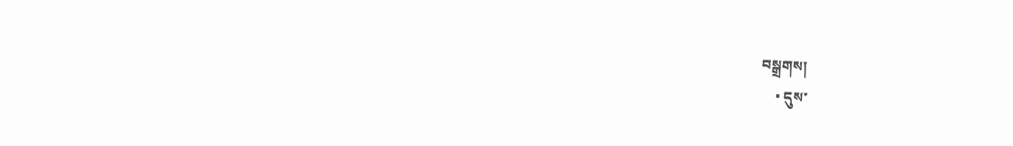བསྒྲགས།
    • དུས་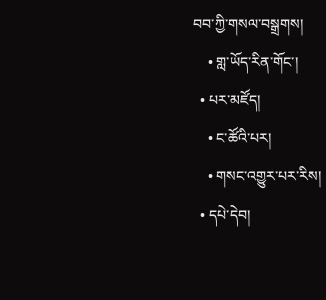བབ་ཀྱི་གསལ་བསྒྲགས།
    • གླ་ཡོད་རིན་གོང་།
  • པར་མཛོད།
    • ང་ཚོའི་པར།
    • གསང་འགྱུར་པར་རིས།
  • དཔེ་དེབ།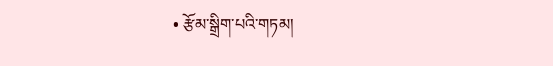• རྩོམ་སྒྲིག་པའི་གཏམ།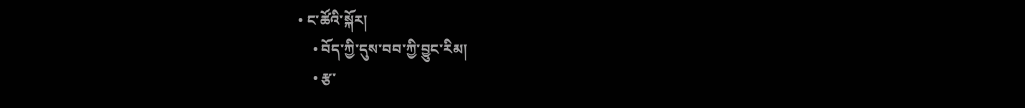• ང་ཚོའི་སྐོར།
    • བོད་ཀྱི་དུས་བབ་ཀྱི་བྱུང་རིམ།
    • རྩ་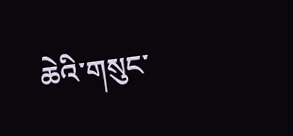ཆེའི་གསུང་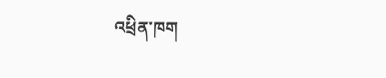འཕྲིན་ཁག